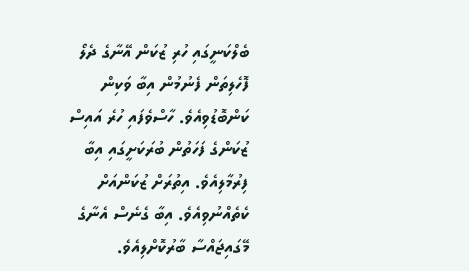ބެލްކަނީގައި ހުރި ޒުކަން އޭނާގެ ދެލޯ ފޮހެލިތަން ފެނުމުން އިބާ ވަކިން ކަންބޮޑުވިއެވެ. ހާސްވެފައި ހުރެ އައިސް ޒުކަންގެ ފަހަތުން ބުރަކަށީގައި އިބާ ފިރުމާލިއެވެ. އިތުރަށް ޒުކަންއަށް ކެތެއްނުވިއެވެ. އިބާ ގެނެސް އެނާގެ މޭގައިޖައްސާ ބާރުކޮށްލިއެވެ.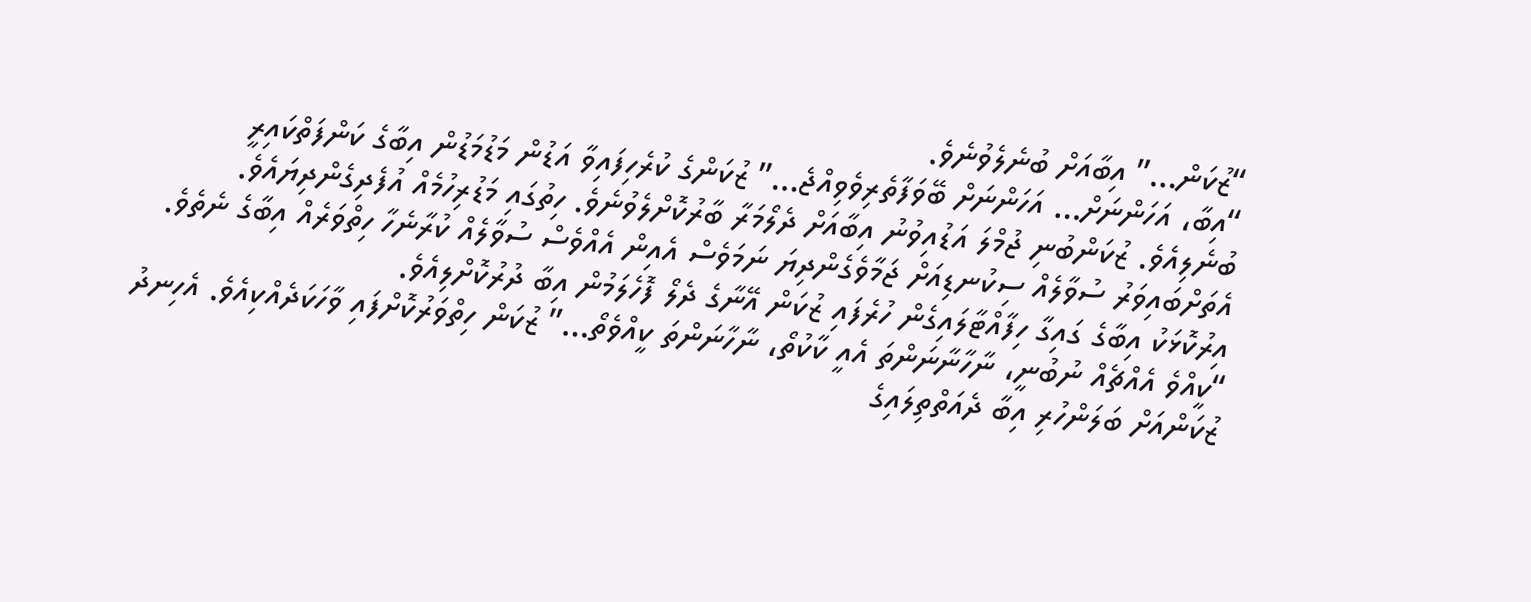“ޒުކަން…” އިބާއަށް ބުނެލެވުނެވެ.
“އިބާ، އަހަންނަށް… އަހަންނަށް ބޭވަފާތެރިވެވިއްޖެ…” ޒުކަންގެ ކުރެހިފައިވާ އަޑުން މަޑުމަޑުން އިބާގެ ކަންފަތްކައިރީ ބުނެލިއެވެ. ޒުކަންބުނި ޖުމްލަ އަޑުއިވުނު އިބާއަށް ދެލޯމަރާ ބާރުކޮށްލެވުނެވެ. ހިތުގައި މަޑުރިހުމެއް އުފެދިގެންދިޔައެވެ. އެތަށްބައިވަރު ސުވާލެއް ސިކުނޑިއަށް ޖަމާވެގެންދިޔަ ނަމަވެސް އެއިން އެއްވެސް ސުވާލެއް ކުރާނެހާ ހިތްވަރެއް އިބާގެ ނެތެވެ. އިރުކޮޅަކު އިބާގެ ގައިގާ ހިފާއްޓާލައިގެން ހުރެފައި ޒުކަން އޭނާގެ ދެލޯ ފޮހެލަމުން އިބާ ދުރުކޮށްލިއެވެ.
“ކީއްވެ އެއްޗެއް ނުބުނީ، ނާހާނާނަންތަ އެއީ ކާކުތޯ، ނާހާނަންތަ ކީއްވެތޯ…” ޒުކަން ހިތްވަރުކޮށްފައި ވާހަކަދެއްކިއެވެ. އެހިނދު ޒުކަންއަށް ބަލަންހުރި އިބާ ދެއަތްތިލައިގެ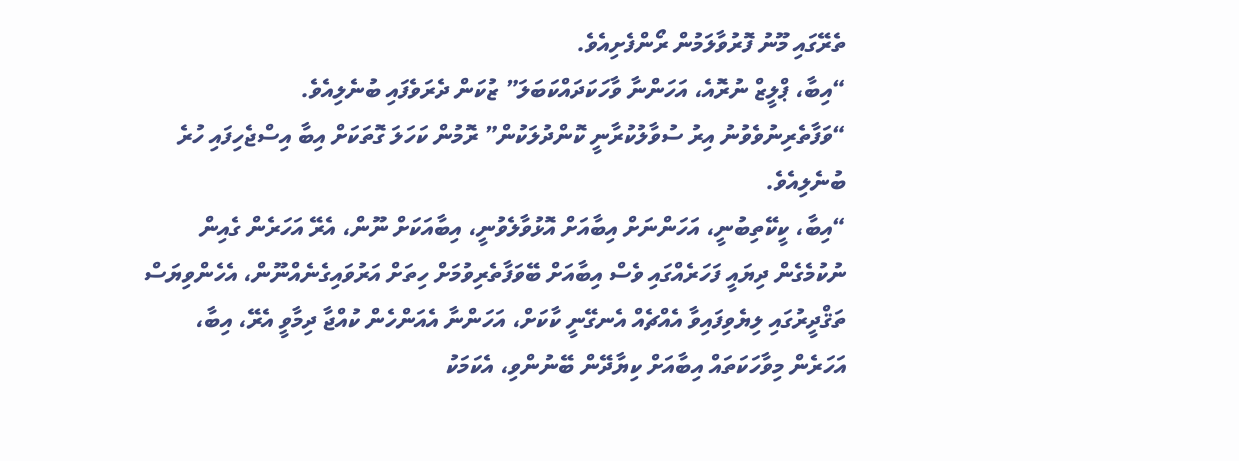ތެރޭގައި މޫނު ފޮރުވާލަމުން ރޯންފެށިއެވެ.
“އިބާ، ޕްލީޒް ނުރޮއެ، އަހަންނާ ވާހަކަދައްކަބަލަ” ޒުކަން ދެރަވެފައި ބުނެލިއެވެ.
“ވަފާތެރިނުވެވުނު އިރު ސުވާލުކުރާނީ ކޮންދުލަކުން” ރޮމުން ކަހަލަ ގޮތަކަށް އިބާ އިސްޖެހިފައި ހުރެ ބުނެލިއެވެ.
“އިބާ، ކީކޭތިބުނީ، އަހަންނަށް އިބާއަށް އޮޅުވާލެވުނީ، އިބާއަކަށް ނޫން، އެރޭ އަހަރެން ގެއިން ނުކުމެގެން ދިޔައީ ފަހަރެއްގައި ވެސް އިބާއަށް ބޭވަފާތެރިވުމަށް ހިތަށް އަރުވައިގެނެއްނޫން، އެހެންވިޔަސް ތަޤްދީރުގައި ލިޔެވިފައިވާ އެއްޗެއް އެނގޭނީ ކާކަށް، އަހަންނާ އެއަންހެން ކުއްޖާ ދިމާވީ އެރޭ، އިބާ، އަހަރެން މިވާހަކަތައް އިބާއަށް ކިޔާދޭން ބޭނުންވި، އެކަމަކު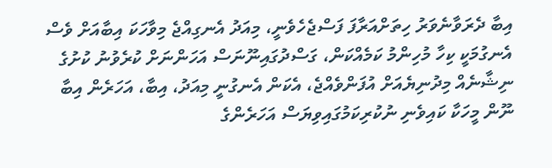އިބާ ދެރަވާނެވަރު ހިތަށްއަރާފަ ފަސްޖެހެވެނީ، މިއަދު އެނގިއްޖެ މިވާހަކަ އިބާއަށް ވެސް އެނގުމަކީ ކިހާ މުހިންމު ކަމެއްކަން، ގަސްދުގައިނޫނަސް އަހަންނަށް ކުރެވުނު ކުށުގެ ނިޝާނެއް މިދުނިޔެއަށް އުފަންވެއްޖެ، އެކަން އެނގުނީ މިއަދު، އިބާ، އަހަރެން އިބާ ނޫން މީހަކާ ކައިވެނި ނުކުރިކަމުގައިވިޔަސް އަހަރެންގެ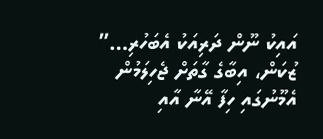އައިކު ނޫން ދަރިއަކު އެބަހުރި…” ޒުކަން، އިބާގެ ގާތަށް ޖެހިލަމުން އެމޫނުގައި ހިފާ އޭނާ އާއި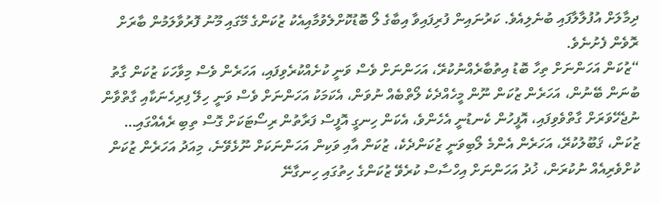ދިމާލަށް އުފުލާލާފައި ބުނެލިއެވެ. ކަރުނައިން ފުރިފައިވާ އިބާގެ ލޯ ބޮޑުކޮށްލެވުމާއިއެކު ޒުކަންގެ މޭގައި މޫނު ފޮރުވާލަމުން ބާރަށް ރޮވެން ފެށުނެވެ.
“ޒުކަން އަހަންނަށް ތިހާ ބޮޑު އިތުބާރެއްނުކުރޭ، އަހަންނަށް ވެސް ވަނީ ކުށެއްކުރެވިފައި، އަހަރެން ވެސް މިވާހަކަ ޒުކަން ގާތު ބުނަން ބޭނުން، އަހަރެން ޒުކަން ނޫން މީހެއްދެކެ ލޯތްބެއް ނުވަން، އެކަމަކު އަހަންނަށް ވެސް ވަނީ ހިލޭ ފިރިހެނަކާއި ގާތްވާން ނުޖެހޭވަރަށް ގާތްވެވިފައި، އޮފީހުން ކެނޑުނީ އެހެންވެ، އެކަން ހިނގީ އޮފީސް ފަރާތުން ރިސޯޓަކަށް ގޮސް ތިބި ރެއެއްގައި… ޒުކަން، ޤަބޫލުކުރޭ، އަހަރެން އެންމެ ލޯބިވަނީ ޒުކަންދެކެ، ޒުކަން އާއި ވަކިން އަހަންނަކަށް ނޫޅެވޭނެ، މިއަދު އަހަރެން ޒުކަން ކުށްވެރިއެއް ނުކުރަން، ޚުދު އަހަންނަށް އިހްސާސް ކުރެވޭ ޒުކަންގެ ހިތުގައި ހިނގާނޭ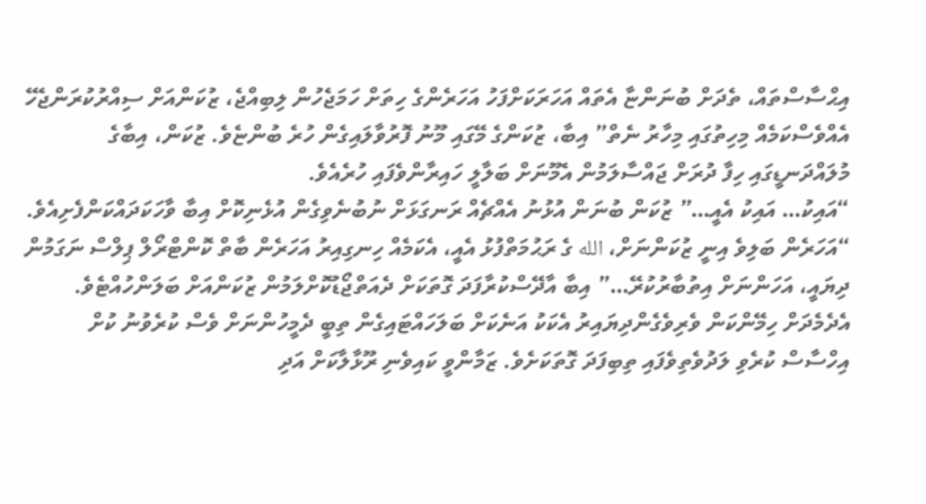އިޙްސާސްތައް، ތެދަށް ބުނަންޏާ އެތައް އަހަރަކަށްފަހު އަހަރެންގެ ހިތަށް ހަމަޖެހުން ލިބިއްޖެ، ޒުކަންއަށް ސިއްރުކުރަންޖެހޭ އެއްވެސްކަމެއް މިހިތުގައި މިހާރު ނެތް” އިބާ، ޒުކަންގެ މޭގައި މޫނު ފޮރުވާލައިގެން ހުރެ ބުންޏެވެ. ޒުކަން، އިބާގެ މުލައްދަނޑީގައި ހިފާ ދުރަށް ޖައްސާލަމުން އެމޫނަށް ބަލާލީ ހައިރާންވެފައި ހުރެއެވެ.
“އައިކު… އައިކު އެއީ…” ޒުކަން ބުނަން އުޅުނު އެއްޗެއް ރަނގަޅަށް ނުބުނެވިގެން އުޅެނިކޮށް އިބާ ވާހަކަދައްކަންފެށިއެވެ.
“އަހަރެން ބަލިވެ އިނީ ޒުކަންނަށް، الله ގެ ރަޙުމަތްފުޅު އެއީ، އެކަމެއް ހިނގިއިރު އަހަރެން ބާތް ކޮންޓްރޯލް ޕިލްސް ނަގަމުން ދިޔައީ، އަހަންނަށް އިތުބާރުކުރޭ…” އިބާ އާދޭސްކުރާފަދަ ގޮތަކަށް ދެއަތްޖޯޑުކޮށްލަމުން ޒުކަންއަށް ބަލަންހުއްޓެވެ. އެދެމެދަށް ހިމޭންކަން ވެރިވެގެންދިޔައިރު އެކަކު އަނެކަށް ބަލަހައްޓައިގެން ތިބީ ދެމީހުންނަށް ވެސް ކުރެވުނު ކުށް އިހްސާސް ކުރެވި ލަދުވެތިވެފައި ތިބިފަދަ ގޮތަކަށެވެ. ޒަމާންވީ ކައިވެނި ރޫޅާލާކަށް އަދި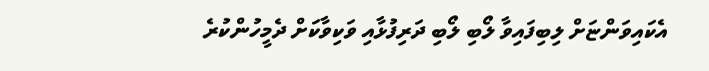އެކައިވަންޏަށް ލިބިފައިވާ ލޯބި ލޯބި ދަރިފުޅާއި ވަކިވާކަށް ދެމީހުންކުރެ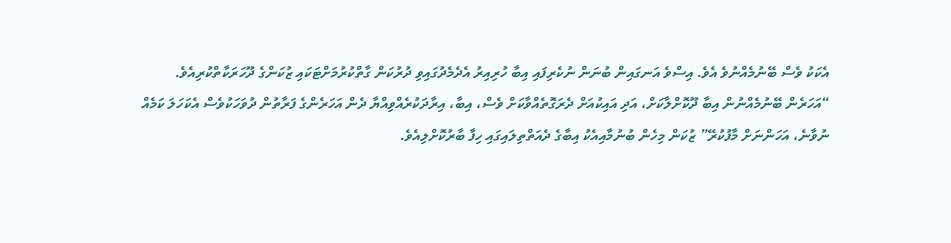އެކަކު ވެސް ބޭނުމެއްނުވެ އެވެ. އިސްވެ އަނގައިން ބުނަން ނުކެރިފައި އިބާ ހުރިއިރު އެދެމެދުގައިވި ދުރުކަން ގާތްކުރުމަށްޓަކައި ޒުކަންގެ ދޫހަރަކާތްކުރިއެވެ.
“އަހަރެން ބޭނުމެއްނުން އިބާ ދޫކޮށްލާކަށް، އަދި އައިކުއަށް ދެރަގޮތެއްވާކަށް ވެސް، އިބާ، އިރާދަކުރެއްވިއްޔާ ދެން އަހަރެންގެ ފަރާތުން ދުވަހަކުވެސް އެކަހަލަ ކަމެއް ނުވާނެ، އަހަންނަށް މާފުކުރޭ” ޒުކަން މިހެން ބުނުމާއިއެކު އިބާގެ ދެއަތްތިލައިގައި ހިފާ ބާރުކޮށްލިއެވެ.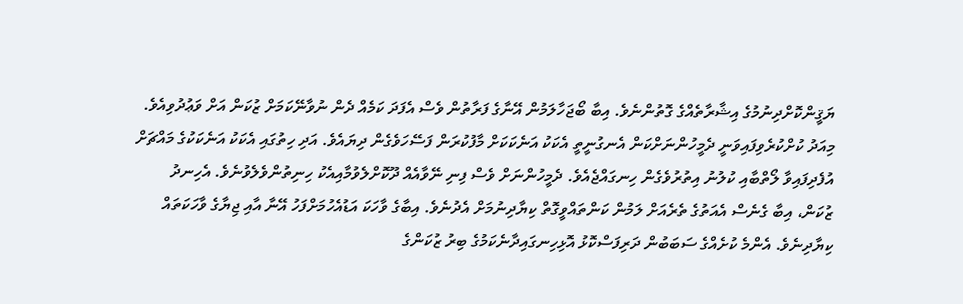ޔަޤީންކޮށްދިނުމުގެ އިޝާރާތެއްގެ ގޮތުންނެވެ. އިބާ ބޯޖަހާލަމުން އޭނާގެ ފަރާތުން ވެސް އެފަދަ ކަމެއް ދެން ނުވާނޭކަމަށް ޒުކަން އަށް ވަޢުދުވިއެވެ. މިއަދު ކުށްކުރެވިފައިވަނީ ދެމީހުންނަށްކަން އެނގުނީތީ އެކަކު އަނެކަކަށް މާފުކުރަން ފަސޭހަވެގެން ދިޔައެވެ. އަދި ހިތުގައި އެކަކު އަނެކަކުގެ މައްޗަށް އުފެދިފައިވާ ލޯތްބާއި ކުލުނު އިތުރުވެގެން ހިނގައްޖެއެވެ. ދެމީހުންނަށް ވެސް ފިނި ނޭވާއެއް ދޫކޮށްލެވުމާއިއެކު ހިނިތުންވެލެވުނެވެ. އެހިނދު ޒުކަން، އިބާ ގެނެސް އެއަތުގެ ތެރެއަށް ލަމުން ކަންތައްވީގޮތް ކިޔާދިނުމަށް އެދުނެވެ. އިބާގެ ވާހަކަ އަޑުއެހުމަށްފަހު އޭނާ އާއި ޖިޔާގެ ވާހަކަތައް ކިޔާދިނެވެ. އެންމެ ކުށެއްގެ ސަބަބުން ދަރިފަސްކޮޅު އޮޅިހިނގައިދާނެކަމުގެ ބިރު ޒުކަންގެ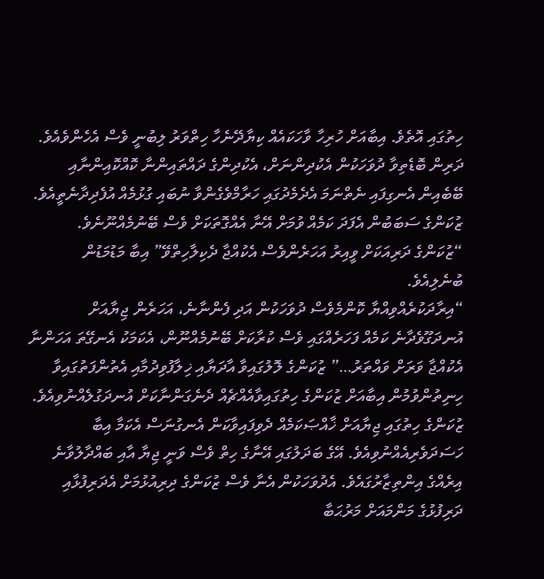ހިތުގައި އޮތެވެ. އިބާއަށް ހުރިހާ ވާހަކައެއް ކިޔާދޭނެހާ ހިތްވަރު ލިބުނީ ވެސް އެހެންވެއެވެ. ދަރިން ބޮޑެތިވާ ދުވަހަކުން އެކުދިންނަށް، އެކުދިންގެ ދައްތައިންނާ ކޮއްކޮއިންނާއި ބޭބެއިން އެނގިފައި ނެތްނަމަ އެދެމެދުގައި ހަރާމްވެގެންވާ ނުބައި ގުޅުމެއް އުފެދިދާނެތީއެވެ. ޒުކަންގެ ސަބަބުން އެފަދަ ކަމެއް ވުމަށް އޭނާ އެއްގޮތަކަށް ވެސް ބޭނުމެއްނޫނެވެ.
“ޒުކަންގެ ދަރިއަކަށް ވީއިރު އަހަރެންވެސް އެކުއްޖާ ދެކިލާހިތްވޭ” އިބާ މަޑުމަޑުން ބުނެލިއެވެ.
“އިރާދަކުރެއްވިއްޔާ ކޮންމެވެސް ދުވަހަކުން އަދި ފެންނާނެ، އަހަރެން ޖިޔާއަށް އުނދަގޫވެދާނެ ކަމެއް ފަހަރެއްގައި ވެސް ކުރާކަށް ބޭނުމެއްނޫން، އެކަމަކު އެނގޭތަ އަހަންނާ އެކުއްޖާ ވަރަށް ވައްތަރު…” ޒުކަންގެ ލޮލުގައިވާ އާދަޔާއި ޚިލާފުވިދުމާއި އެތުންފަތުގައިވާ ހިނިތުންވުމުން އިބާއަށް ޒުކަންގެ ހިތުގައިވާއެއްޗެއް ދެނެގަންނާކަށް އުނދަގުލެއްނުވިއެވެ. ޒުކަންގެ ހިތުގައި ޖިޔާއަށް ޚާއްޞަކަމެއް ދެވިފައިވާކަން އެނގުނަސް އެކަމާ އިބާ ހަސަދަވެރިއެއްނުވިއެވެ. އޭގެ ބަދަލުގައި އޭނާގެ ހިތް ވެސް ވަނީ ޖިޔާ އާއި ބައްދާލުވާނެ އިރެއްގެ އިންތިޒާރުގައެވެ. އެދުވަހަކުން އެނާ ވެސް ޒުކަންގެ ދިރިއުޅުމަށް އެދަރިފުޅާއި ދަރިފުޅުގެ މަންމައަށް މަރުޙަބާ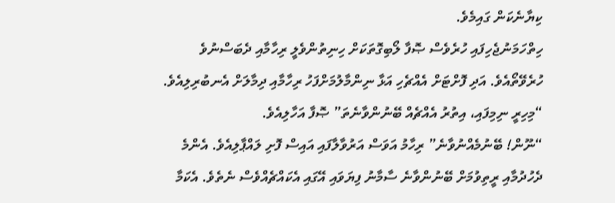ކިޔާނެކަން ގައިމެވެ.
ހިތްހަމަނުޖެހިފައި ހުރެވެސް ޞޮފާ ލޯބިގޮތަކަށް ހިނިތުންވެލީ ރިހާމާއި ދެބަސްނުވެ ހުރެވޭތޯއެވެ. އަދި ފޮށްޓަށް އެއްޗެހި އަޅާ ނިންމާލުމަށްފަހު ރިހާމާއި ދިމާލަށް އެނބުރިލިއެވެ.
“މިހިރީ ނިމިފައި، އިތުރު އެއްޗެއް ބޭނުންވާނެތަ” ޞޮފާ އަހާލިއެވެ.
“ނޫން! ބޭނުމެއްނުވާނެ” ރިހާމު އަވަސް އަރުވާލާފައި އައިސް ފޮށި ލައްޕާލިއެވެ. އެންމެ ދެހުދުމާއި ރީތިވުމަށް ބޭނުންވާނެ ސާމާނު ފިޔަވައި އޭގައި އެކައްޗެއްވެސް ނެތެވެ. އެކަމާ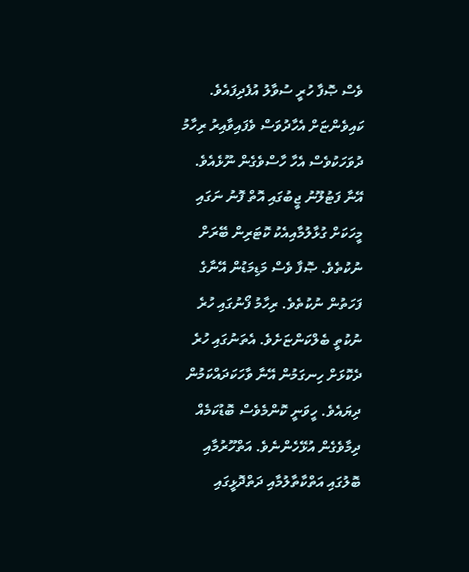ވެސް ޞޮފާ ހުރީ ސުވާލު އުފެދިފައެވެ. ކައިވެންޏަށް އެހާދުވަސް ވެފައިވާއިރު ރިހާމު ދުވަހަކުވެސް އެހާ ހާސްވެގެން ނޫޅެއެވެ. އޭނާ ފަޓުލޫނު ޖީބުގައި އޮތް ފޮނު ނަގައި މީހަކަށް ގުޅާލުމާއިއެކު ކޮޓަރިން ބޭރަށް ނުކުތެވެ. ޞޮފާ ވެސް މަޑިމަޑުން އޭނާގެ ފަހަތުން ނުކުތެވެ. ރިހާމު ފޯނުގައި ހުރެ ނުކުތީ ބެލްކަންޏަށެވެ. އެތަނުގައި ހުރެ ދެކޮޅަށް ހިނގަމުން އޭނާ ވާހަކަދައްކަމުން ދިޔައެވެ. ހީވަނީ ކޮންމެވެސް ބޮޑުކަމެއް ދިމާވެގެން އުޅޭހެންނެވެ. އަތްހޫރުމާއި ބޮލުގައި އަތްކާތާލުމާއި ދަތްދޮޅީގައި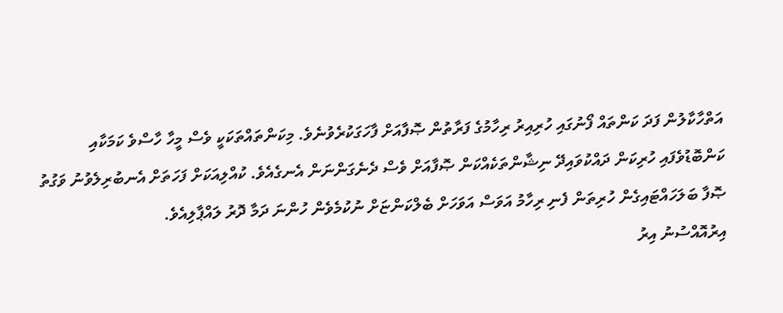އަތްހާކާލުން ފަދަ ކަންތައް ފޯނުގައި ހުރިއިރު ރިހާމުގެ ފަރާތުން ޞޮފާއަށް ފާހަގަކުރެވުނެވެ. މިކަންތައްތަކަކީ ވެސް މީހާ ހާސްވެ ކަމަކާއި ކަންބޮޑުވެފައި ހުރިކަން ދައްކުވައިދޭ ނިޝާންތަކެއްކަން ޞޮފާއަށް ވެސް ދެނެގަންނަން އެނގެއެވެ. ކުއްލިއަކަށް ފަހަތަށް އެނބުރިލެވުނު ވަގުތު ޞޮފާ ބަލަހައްޓައިގެން ހުރިތަން ފެނި ރިހާމު އަވަސް އަވަހަށް ބެލްކަންޏަށް ނުކުމެވެން ހުންނަ ދަމާ ދޮރު ލައްޕާލިއެވެ.
އިރުއޮއްސުނު އިރު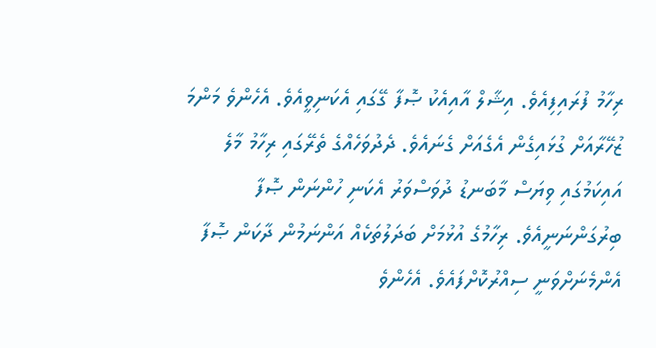ރިހާމު ފުރައިފިއެވެ. އިޝާލް އާއިއެކު ޞޮފާ ގޭގައި އެކަނިވީއެވެ. އެހެންވެ މަންމަ ޒުހޭރާއަށް ގުޅައިގެން އެގެއަށް ގެނައެވެ. ދެދުވަހެއްގެ ތެރޭގައި ރިހާމު މާލެ އައިކަމުގައި ވިޔަސް މާބަނޑު ދުވަސްވަރު އެކަނި ހުންނަން ޞޮފާ ބިރުގަންނަނީއެވެ. ރިހާމުގެ އުޅުމަށް ބަދަލުތަކެއް އަންނަމުން ދާކަން ޞޮފާ އެންމެނަށްވަނީ ސިއްރުކޮށްފައެވެ. އެހެންވެ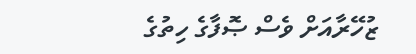ޒުހޭރާއަށް ވެސް ޞޮފާގެ ހިތުގެ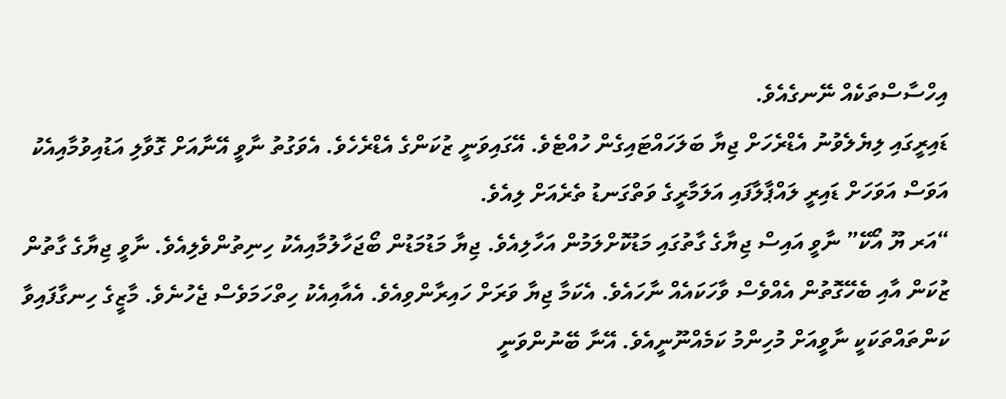އިހްސާސްތަކެއް ނޭނގެއެވެ.
ޑައިރީގައި ލިޔެލެވުނު އެޑްރެހަށް ޖިޔާ ބަލަހައްޓައިގެން ހުއްޓެވެ. އޭގައިވަނީ ޒުކަންގެ އެޑްރެހެވެ. އެވަގުތު ނާވީ އޭނާއަށް ގޮވާލި އަޑުއިވުމާއިއެކު އަވަސް އަވަހަށް ޑައިރީ ލައްޕާލާފައި އަލަމާރީގެ ވަތްގަނޑު ތެރެއަށް ލިއެވެ.
“އަރ ޔޫ އޯކޭ” ނާވީ އައިސް ޖިޔާގެ ގާތުގައި މަޑުކޮށްލަމުން އަހާލިއެވެ. ޖިޔާ މަޑުމަޑުން ބޯޖަހާލުމާއިއެކު ހިނިތުންވެލިއެވެ. ނާވީ ޖިޔާގެ ގާތުން ޒުކަން އާއި ބެހޭގޮތުން އެއްވެސް ވާހަކައެއް ނާހައެވެ. އެކަމާ ޖިޔާ ވަރަށް ހައިރާންވިއެވެ. އެއާއިއެކު ހިތްހަމަވެސް ޖެހުނެވެ. މާޒީގެ ހިނގާފައިވާ ކަންތައްތަކަކީ ނާވީއަށް މުހިންމު ކަމެއްނޫނީއެވެ. އޭނާ ބޭނުންވަނީ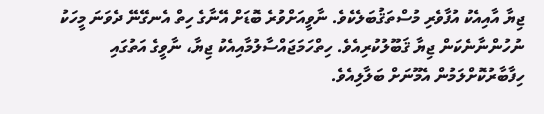ޖިޔާ އާއިއެކު އުފާވެރި މުސްތަޤުބަލެކެވެ. ނާވީއަށްވުރެ ބޮޑަށް އޭނާގެ ހިތް އެނގޭނޭ ދެވަނަ މީހަކު ނުހުންނާނެކަން ޖިޔާ ޤަބޫލުކުރިއެވެ. ހިތްހަމަޖައްސާލުމާއިއެކު ޖިޔާ، ނާވީގެ އަތުގައި ހިފާބާރުކޮށްލަމުން އެމޫނަށް ބަލާލިއެވެ.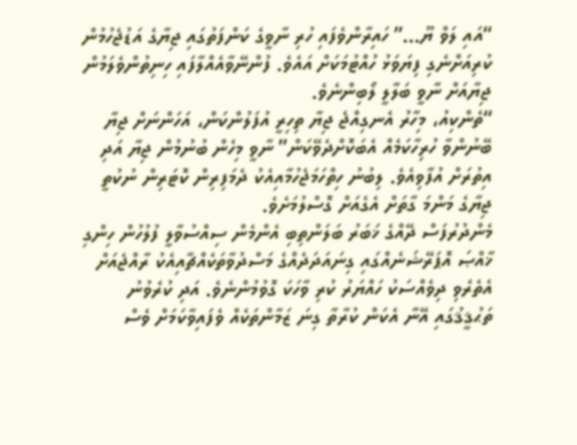“އައި ލަވް ޔޫ…” ހައިރާންވެފައި ހުރި ނާވީގެ ކަންފަތުގައި ޖިޔާގެ އަޑުޖެހުމުން ކުރިއަށްނެގި ފިޔަވަޅު ހުއްޓުމަކަށް އައެވެ. ފުންނޭވާއެއްލާފައި ހިނިތުންވެލަމުން ޖިޔާއަށް ނާވީ ބަލާލީ ލޯބިންނެވެ.
“ތެންކިއު، މިހާރު އެނގިއްޖެ ޖިޔާ ތިހިރީ އުފަލުންކަން، އަހަންނަށް ޖިޔާ ބޭނުންވާ ހުރިހާކަމެއް އެބަކޮށްދެވޭކަން” ނާވީ މިހެން ބުނުމުން ޖިޔާ އަދި އިތުރަށް އުފާވިއެވެ. ލިބުނު ހިތްހަމަޖެހުމާއިއެކު ދެމަފިރިން ކޮޓަރިން ނުކުތީ ޖިޔާގެ މަންމަ ގާތަށް އެގެއަށް ގޮސްލުމަށެވެ.
މެންދުރުފަސް ދޭއްގެ ޚަބަރު ބަލަންތިބި އެންމެން ސިއްސުވާލީ ފުލުހުން ހިންގި ޚާއްޞަ އޮޕަރޭޝަނެއްގައި ގިނައަދަދެއްގެ މަސްދުވާތަކެއްޗާއިއެކު ރާއްޖެއަށް އެތެރެވި ދިވެއްސަކު ހައްޔަރު ކުރި ވާހަކަ ގޮވުމުންނެވެ. އަދި ކުރެވުނު ތަޙުޤީޤުގައި އޭނާ އެކަން ކުރާތާ ގިނަ ޒަމާންތަކެއް ވެފައިވާކަމަށް ވެސް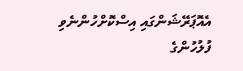އެއޮޕަރޭޝަންގައި އިސްކޮށްހުންނެވި ފުލުހުންގެ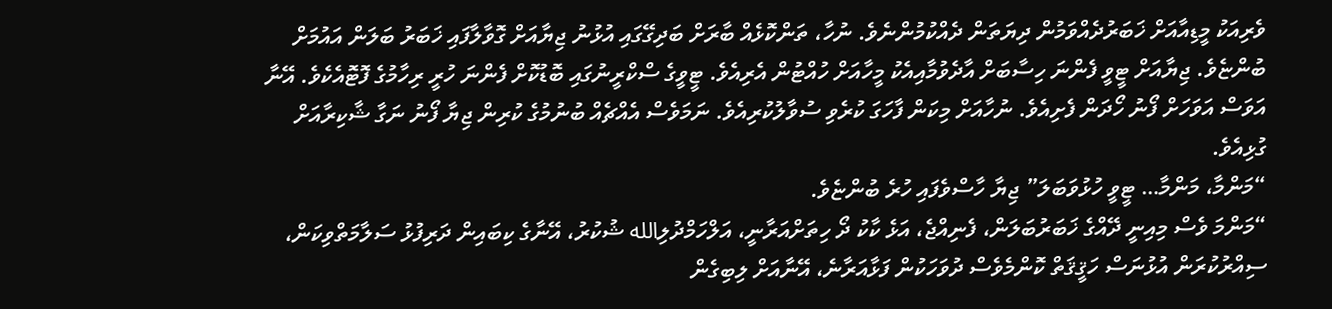ވެރިއަކު މީޑިއާއަށް ޚަބަރުދެއްވަމުން ދިޔަތަން ދެއްކުމުންނެވެ. ނުހާ، ތަންކޮޅެއް ބާރަށް ބަދިގޭގައި އުޅުނު ޖިޔާއަށް ގޮވާލާފައި ޚަބަރު ބަލަން އައުމަށް ބުންޏެވެ. ޖިޔާއަށް ޓީވީ ފެންނަ ހިސާބަށް އާދެވުމާއިއެކު މީހާއަށް ހުއްޓުން އެރިއެވެ. ޓީވީގެ ސްކްރީނުގައި ބޮޑުކޮށް ފެންނަ ހުރީ ރިހާމުގެ ފޮޓޮއެކެވެ. އޭނާ އަވަސް އަވަހަށް ފޯނު ހޯދަން ފެށިއެވެ. ނުހާއަށް މިކަން ފާހަގަ ކުރެވި ސުވާލުކުރިއެވެ. ނަމަވެސް އެއްޗެއް ބުނުމުގެ ކުރިން ޖިޔާ ފޯނު ނަގާ ޝާކިރާއަށް ގުޅިއެވެ.
“މަންމާ، މަންމާ… ޓީވީ ހުޅުވަބަލަ” ޖިޔާ ހާސްވެފައި ހުރެ ބުންޏެވެ.
“މަންމަ ވެސް މިއިނީ ދޭއްގެ ޚަބަރުބަލަން، ފެނިއްޖެ، އަޅެ ކާކު ދޯ ހިތަށްއަރާނީ، އަލްހަމްދުލިالله ޝުކުރު، އޭނާގެ ކިބައިން ދަރިފުޅު ސަލާމަތްވިކަން، ސިއްރުކުރަން އުޅުނަސް ހަޤީޤަތް ކޮންމެވެސް ދުވަހަކުން ފަޅާއަރާނެ، އޭނާއަށް ލިބިގެން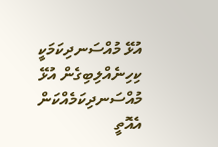އުޅޭ މުއްސަނދިކަމަކީ ކިހިނެއްލިބިގެން އުޅޭ މުއްސަނދިކަމެއްކަން އެއޮތީ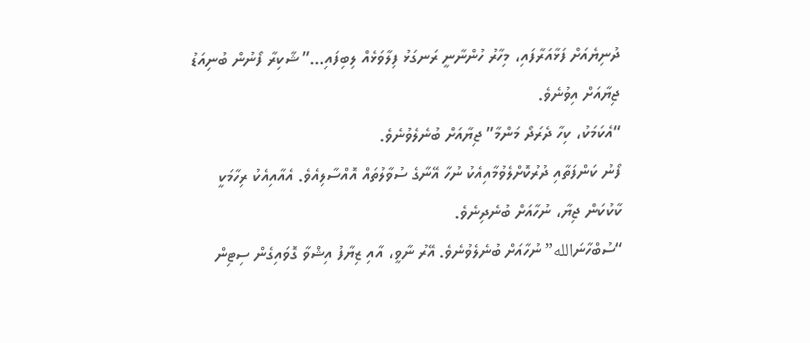ދުނިޔެއަށް ފަޅާއަރާފައި، މިހާރު ހުންނާނީ ރަނގަޅު ފިލާވަޅެއް ލިބިފައި…” ޝާކިރާ ފޯނުން ބުނިއަޑު ޖިޔާއަށް އިވުނެވެ.
“އެކަމަކު، ކިހާ ދެރަދޯ މަންމާ” ޖިޔާއަށް ބުނެލެވުނެވެ.
ފޯނު ކަންފަތާއި ދުރުކޮށްލެވުމާއިއެކު ނުހާ އޭނާގެ ސުވާލުތައް އޮއްސާލިއެވެ. އެއާއިއެކު ރިހާމަކީ ކާކުކަން ޖިޔާ، ނުހާއަށް ބުނެދިނެވެ.
“ސުބްހާނަالله” ނުހާއަށް ބުނެލެވުނެވެ. އޭރު ނާވީ، އާއި ޒިޔާފު އިޝްވާ ގޮވައިގެން ސިޓިން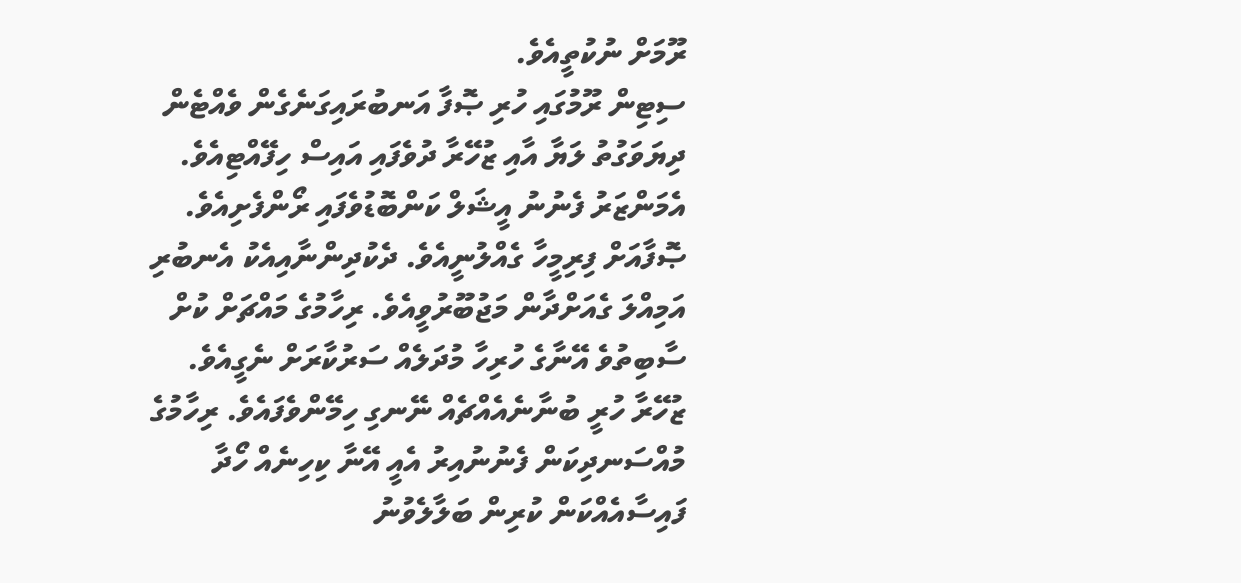ރޫމަށް ނުކުތީއެވެ.
ސިޓިން ރޫމުގައި ހުރި ޞޮފާ އަނބުރައިގަނެގެން ވެއްޓެން ދިޔަވަގުތު ލަޔާ އާއި ޒުހޭރާ ދުވެފައި އައިސް ހިފޭއްޓިއެވެ. އެމަންޒަރު ފެނުނު އީޝަލް ކަންބޮޑުވެފައި ރޯންފެށިއެވެ. ޞޮފާއަށް ފިރިމީހާ ގެއްލުނީއެވެ. ދެކުދިންނާއިއެކު އެނބުރި އަމިއްލަ ގެއަށްދާން މަޖުބޫރުވީއެވެ. ރިހާމުގެ މައްޗަށް ކުށް ސާބިތުވެ އޭނާގެ ހުރިހާ މުދަލެއް ސަރުކާރަށް ނެގީއެވެ. ޒުހޭރާ ހުރީ ބުނާނެއެއްޗެއް ނޭނގި ހިމޭންވެފައެވެ. ރިހާމުގެ މުއްސަނދިކަން ފެނުނުއިރު އެއީ އޭނާ ކިހިނެއް ހޯދާ ފައިސާއެއްކަން ކުރިން ބަލާލެވުނު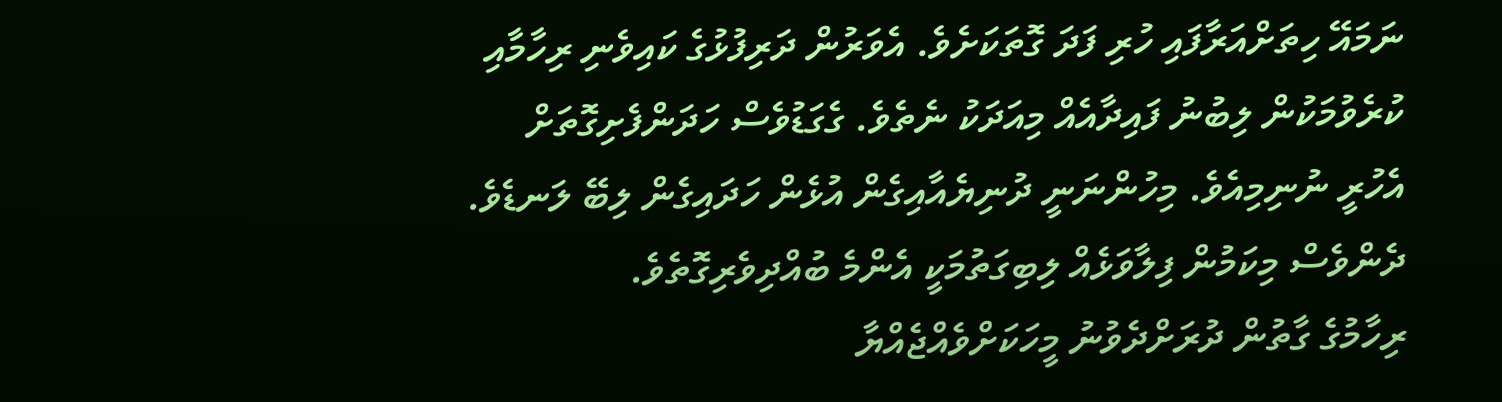ނަމައޭ ހިތަށްއަރާފައި ހުރި ފަދަ ގޮތަކަށެވެ. އެވަރުން ދަރިފުޅުގެ ކައިވެނި ރިހާމާއި ކުރެވުމަކުން ލިބުނު ފައިދާއެއް މިއަދަކު ނެތެވެ. ގެގަޑުވެސް ހަދަންފެށިގޮތަށް އެހުރީ ނުނިމިއެވެ. މިހުންނަނީ ދުނިޔެއާއިގެން އުޅެން ހަދައިގެން ލިބޭ ލަނޑެވެ. ދެންވެސް މިކަމުން ފިލާވަޅެއް ލިބިގަތުމަކީ އެންމެ ބުއްދިވެރިގޮތެވެ.
ރިހާމުގެ ގާތުން ދުރަށްދެވުނު މީހަކަށްވެއްޖެއްޔާ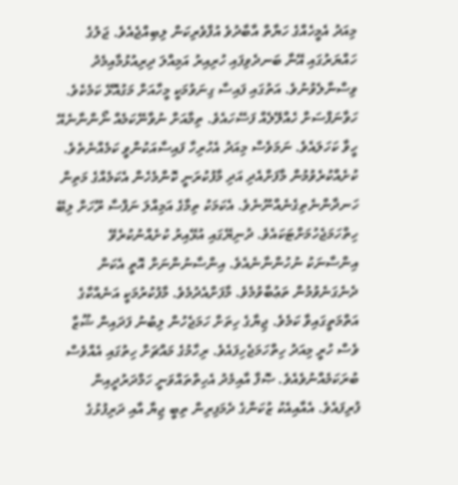މިއަދު އެމީހެއްގެ ހަޔާތް އާބާދުވެ އުފާވެރިކަން ލިބިއްޖެއެވެ. ޖަލުގެ ހައްޔަރުގައި އޭނާ ބަނދެވިފައި ހުރިއިރު އަމިއްލަ ދިރިއުޅުމާއިމެދު ވިސްނާލެވުނުވެ. އަތުގައި ފައިސާ ގިނަވުމަކީ މީހާއަށް މަގުއޮޅޭ ކަމެކެވެ. ހަވާނަފްސަށް ހެއްލޭލެއް ފަސޭހައެވެ. ތިމާއަށް ނުވާނޭކަމެއް ނޯންނާނެއޭ ހީވާ ކަހަލައެވެ. ނަމަވެސް މިއަދު އެހުރިހާ ފައިސާއަކުންވީ ކަމެއްނެތެވެ.
ކުށެއްކުރެވުމުން މާފަށްއެދި އަދި މާފުކުރަނީ ކޮންމެހެން އެކަމެއްގެ މަތިން ހަނދާންނެތިގެނެއްނޫނެވެ. އެކަމަކު ތިމާގެ އަމިއްލަ ނަފްސާ ރޫހަށް ލިބޭ ހިތްހަމަޖެހުމަށްޓަކައެވެ. ދުނިޔޭގައި އުޅޭއިރު ކުށެއްނުކުރެވޭ އިންސާނަކު ނުހުންނާނެއެވެ. އިންސާނުންނަށް އޮތީ އެކަން ދެނެގަނެވުމުން ތަޢުބާވުމެވެ. މާފަށްއެދުމެވެ. މާފުކުރުމަކީ އަނެއްކާގެ އަތްމަތީގައިވާ ކަމެވެ. ޖިޔާގެ ހިތަށް ހަމަޖެހުން ލިބުނު ފަދައިން ޝޫޒާ ވެސް ހުރީ މިއަދު ހިތްހަމަޖެހިފައެވެ. ރިހާމުގެ މައްޗަށް ހިތުގައި އެއްވެސް ބުރަކަމެއްނުވެއެވެ. ޞޮފާ އާއިމެދު އެހިތްތައްވަނީ ހަމްދަރުދީއިން ފުރިފައެވެ. އެއާއިއެކު ޒުކަންގެ ދެމަފިރިން ތިބީ ޖިޔާ އާއި ދަރިފުޅުގެ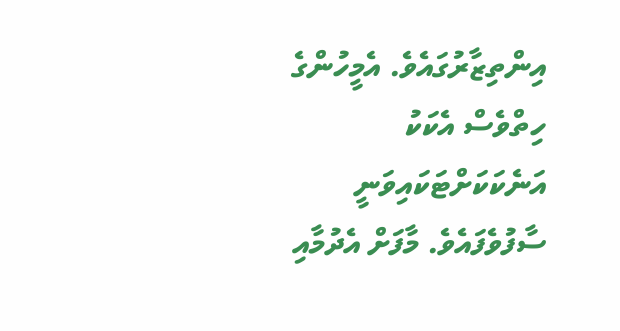އިންތިޒާރުގައެވެ. އެމީހުންގެ ހިތްވެސް އެކަކު އަނެކަކަށްޓަކައިވަނީ ސާފުވެފައެވެ. މާފަށް އެދުމާއި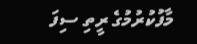މާފުކުރުމުގެ ރީތި ސިފަ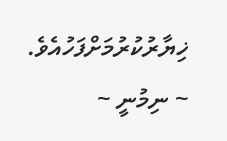ޚިޔާރުކުރުމަށްފަހުއެވެ.
~ ނިމުނީ ~